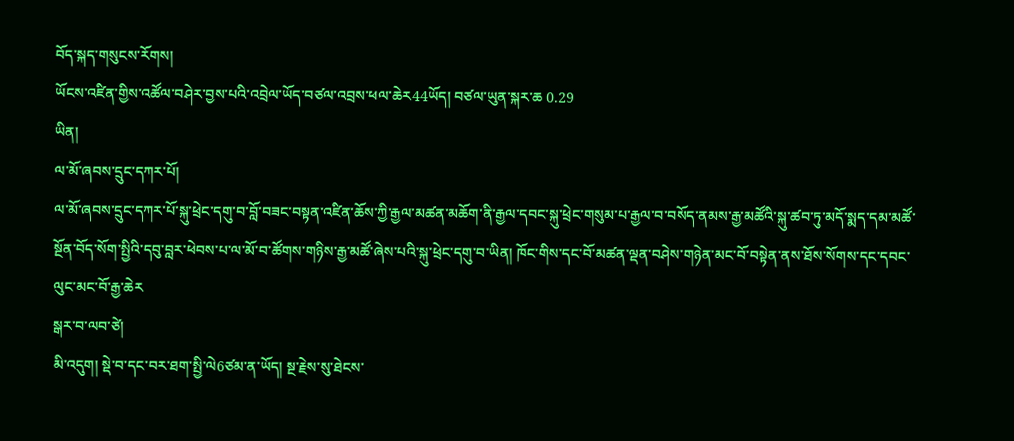བོད་སྐད་གསུངས་རོགས།
ཡོངས་འཛིན་གྱིས་འཚོལ་བཤེར་བྱས་པའི་འབྲེལ་ཡོད་བཙལ་འབྲས་ཕལ་ཆེར44ཡོད། བཙལ་ཡུན་སྐར་ཆ 0.29
ཡིན།
ལ་མོ་ཞབས་དྲུང་དཀར་པོ།
ལ་མོ་ཞབས་དྲུང་དཀར་པོ་སྐུ་ཕྲེང་དགུ་བ་བློ་བཟང་བསྟན་འཛིན་ཆོས་ཀྱི་རྒྱལ་མཚན་མཆོག་ནི་རྒྱལ་དབང་སྐུ་ཕྲེང་གསུམ་པ་རྒྱལ་བ་བསོད་ནམས་རྒྱ་མཚོའི་སྐུ་ཚབ་ཏུ་མདོ་སྨད་དམ་མཚོ་སྔོན་བོད་སོག་སྤྱིའི་དབུ་བླར་ཕེབས་པ་ལ་མོ་བ་ཚོགས་གཉིས་རྒྱ་མཚོ་ཞེས་པའི་སྐུ་ཕྲེང་དགུ་བ་ཡིན། ཁོང་གིས་དང་བོ་མཚན་ལྡན་བཤེས་གཉེན་མང་བོ་བསྟེན་ནས་ཐོས་སོགས་དང་དབང་ལུང་མང་བོ་རྒྱ་ཆེར
སྒར་བ་ལབ་ཙེ།
མི་འདུག། སྡེ་བ་དང་བར་ཐག་སྤྱི་ལེ6ཙམ་ན་ཡོད། སྔ་རྗེས་སུ་ཐེངས་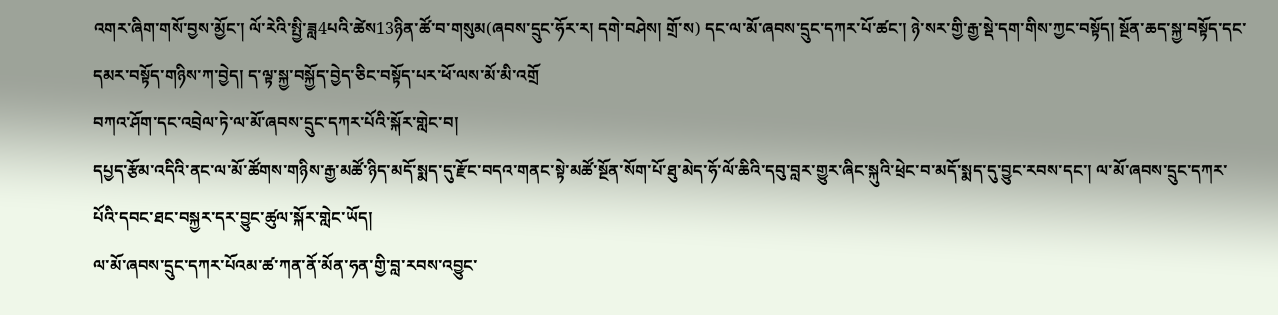འགར་ཞིག་གསོ་བྱས་མྱོང་། ལོ་རེའི་སྤྱི་ཟླ4པའི་ཚེས13ཉིན་ཚོ་བ་གསུམ(ཞབས་དྲུང་ཧོར་ར། དགེ་བཤེས། གྲོ་ས) དང་ལ་མོ་ཞབས་དྲུང་དཀར་པོ་ཚང་། ཉེ་སར་གྱི་རྒྱ་སྡེ་དག་གིས་ཀྱང་བསྟོད། སྔོན་ཆད་སྐྱ་བསྟོད་དང་དམར་བསྟོད་གཉིས་ཀ་བྱེད། ད་ལྟ་སྐྱ་བསྐྱོད་བྱེད་ཅིང་བསྟོད་པར་ཕོ་ལས་མོ་མི་འགྲོ
བཀའ་ཤོག་དང་འབྲེལ་ཏེ་ལ་མོ་ཞབས་དྲུང་དཀར་པོའི་སྐོར་གླེང་བ།
དཔྱད་རྩོམ་འདིའི་ནང་ལ་མོ་ཚོགས་གཉིས་རྒྱ་མཚོ་ཉིད་མདོ་སྨད་དུ་རྫོང་བདའ་གནང་སྟེ་མཚོ་སྔོན་སོག་པོ་ཐུ་མེད་ཧོ་ལོ་ཆིའི་དབུ་བླར་གྱུར་ཞིང་སྐུའི་ཕྲེང་བ་མདོ་སྨད་དུ་བྱུང་རབས་དང་། ལ་མོ་ཞབས་དྲུང་དཀར་པོའི་དབང་ཐང་བསྐྱར་དར་བྱུང་ཚུལ་སྐོར་གླེང་ཡོད།
ལ་མོ་ཞབས་དྲུང་དཀར་པོའམ་ཚ་ཀན་ནོ་མོན་ཧན་གྱི་བླ་རབས་འབྱུང་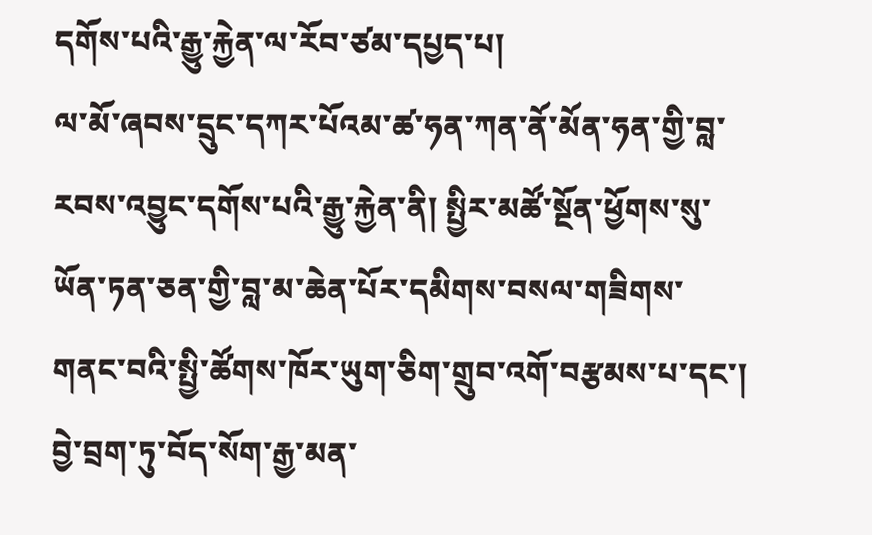དགོས་པའི་རྒྱུ་རྐྱེན་ལ་རོབ་ཙམ་དཔྱད་པ།
ལ་མོ་ཞབས་དྲུང་དཀར་པོའམ་ཚ་ཧན་ཀན་ནོ་མོན་ཧན་གྱི་བླ་རབས་འབྱུང་དགོས་པའི་རྒྱུ་རྐྱེན་ནི། སྤྱིར་མཚོ་སྔོན་ཕྱོགས་སུ་ཡོན་ཏན་ཅན་གྱི་བླ་མ་ཆེན་པོར་དམིགས་བསལ་གཟིགས་གནང་བའི་སྤྱི་ཚོགས་ཁོར་ཡུག་ཅིག་གྲུབ་འགོ་བརྩམས་པ་དང་། བྱེ་བྲག་ཏུ་བོད་སོག་རྒྱ་མན་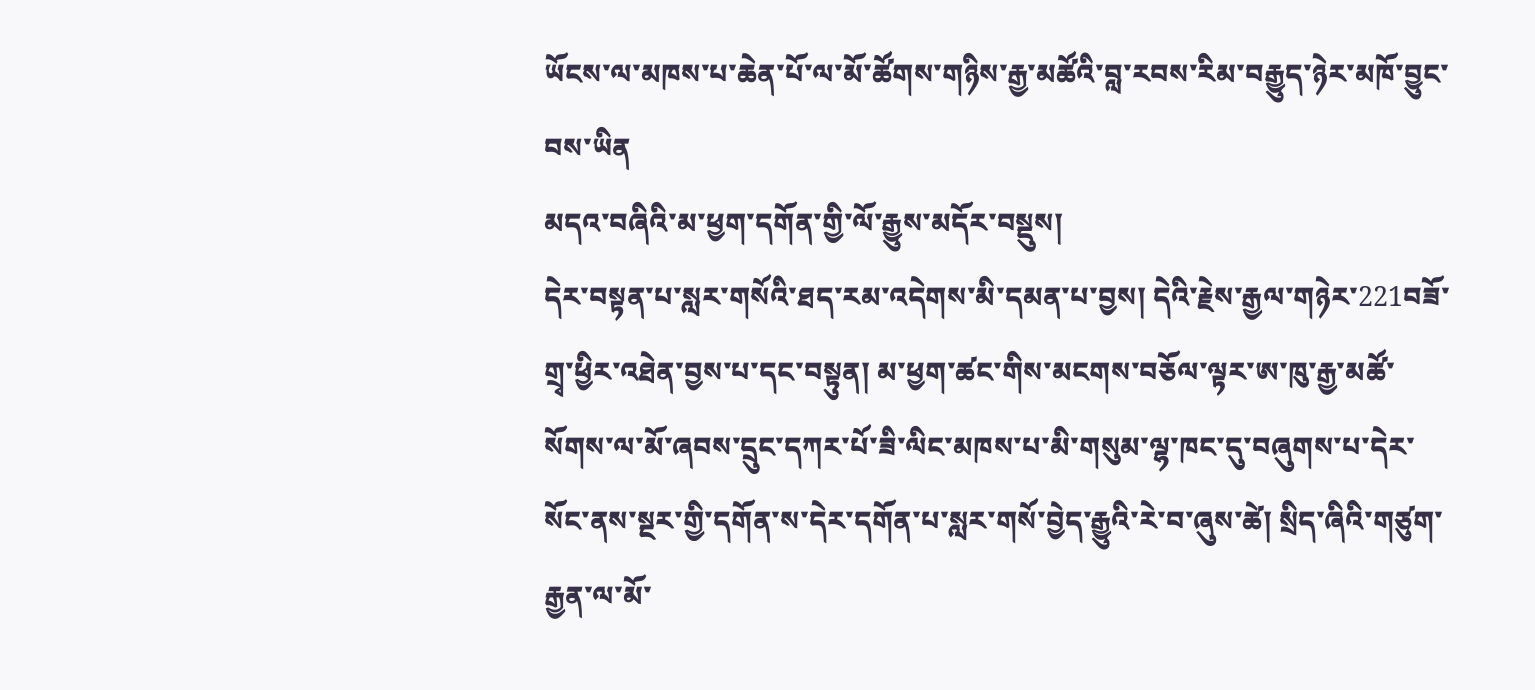ཡོངས་ལ་མཁས་པ་ཆེན་པོ་ལ་མོ་ཚོགས་གཉིས་རྒྱ་མཚོའི་བླ་རབས་རིམ་བརྒྱུད་ཉེར་མཁོ་བྱུང་བས་ཡིན
མདའ་བཞིའི་མ་ཕྱག་དགོན་གྱི་ལོ་རྒྱུས་མདོར་བསྡུས།
དེར་བསྟན་པ་སླར་གསོའི་ཐད་རམ་འདེགས་མི་དམན་པ་བྱས། དེའི་རྗེས་རྒྱལ་གཉེར་221བཟོ་གྲྭ་ཕྱིར་འཐེན་བྱས་པ་དང་བསྟུན། མ་ཕྱག་ཚང་གིས་མངགས་བཅོལ་ལྟར་ཨ་ཁུ་རྒྱ་མཚོ་སོགས་ལ་མོ་ཞབས་དྲུང་དཀར་པོ་ཟི་ལིང་མཁས་པ་མི་གསུམ་ལྷ་ཁང་དུ་བཞུགས་པ་དེར་སོང་ནས་སྔར་གྱི་དགོན་ས་དེར་དགོན་པ་སླར་གསོ་བྱེད་རྒྱུའི་རེ་བ་ཞུས་ཚེ། སྲིད་ཞིའི་གཙུག་རྒྱན་ལ་མོ་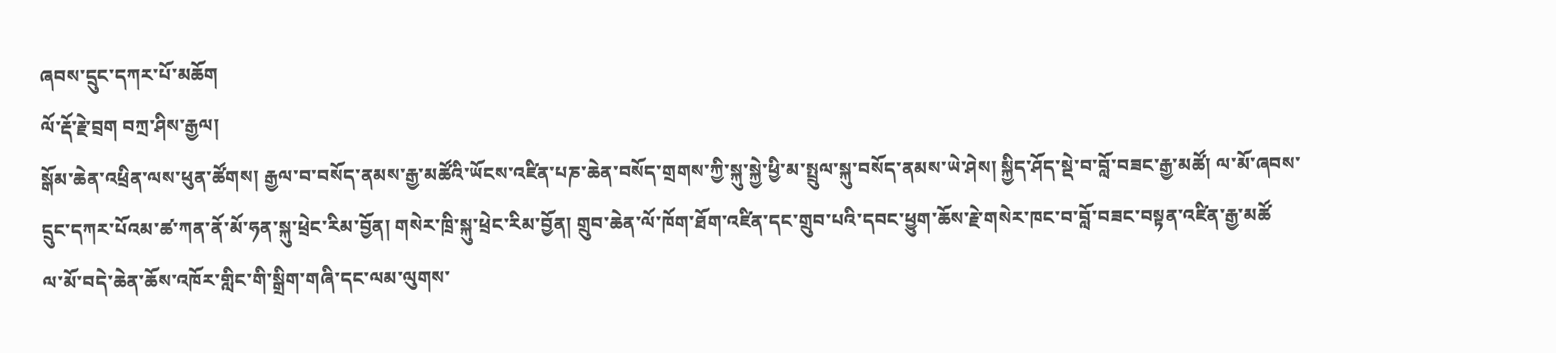ཞབས་དྲུང་དཀར་པོ་མཆོག
ལོ་རྡོ་རྗེ་བྲག བཀྲ་ཤིས་རྒྱལ།
སྒོམ་ཆེན་འཕྲིན་ལས་ཕུན་ཚོགས། རྒྱལ་བ་བསོད་ནམས་རྒྱ་མཚོའི་ཡོངས་འཛིན་པཎ་ཆེན་བསོད་གྲགས་ཀྱི་སྐུ་སྐྱེ་ཕྱི་མ་སྤྲུལ་སྐུ་བསོད་ནམས་ཡེ་ཤེས། སྐྱིད་ཤོད་སྡེ་བ་བློ་བཟང་རྒྱ་མཚོ། ལ་མོ་ཞབས་དྲུང་དཀར་པོའམ་ཚ་ཀན་ནོ་མོ་ཧན་སྐུ་ཕྲེང་རིམ་བྱོན། གསེར་ཁྲི་སྐུ་ཕྲེང་རིམ་བྱོན། གྲུབ་ཆེན་ལོ་ཁོག་ཐོག་འཛིན་དང་གྲུབ་པའི་དབང་ཕྱུག་ཆོས་རྗེ་གསེར་ཁང་བ་བློ་བཟང་བསྟན་འཛིན་རྒྱ་མཚོ
ལ་མོ་བདེ་ཆེན་ཆོས་འཁོར་གླིང་གི་སྒྲིག་གཞི་དང་ལམ་ལུགས་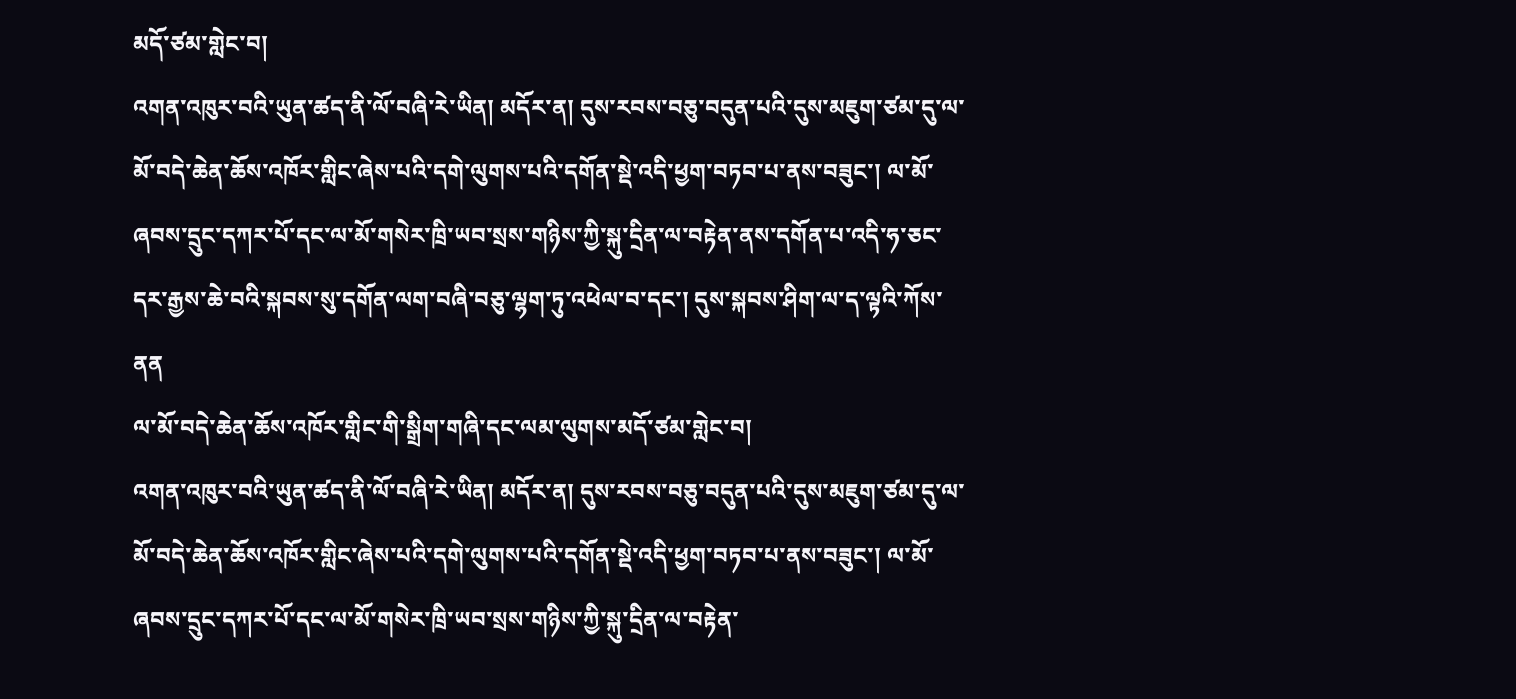མདོ་ཙམ་གླེང་བ།
འགན་འཁུར་བའི་ཡུན་ཚད་ནི་ལོ་བཞི་རེ་ཡིན། མདོར་ན། དུས་རབས་བཅུ་བདུན་པའི་དུས་མཇུག་ཙམ་དུ་ལ་མོ་བདེ་ཆེན་ཆོས་འཁོར་གླིང་ཞེས་པའི་དགེ་ལུགས་པའི་དགོན་སྡེ་འདི་ཕྱག་བཏབ་པ་ནས་བཟུང་། ལ་མོ་ཞབས་དྲུང་དཀར་པོ་དང་ལ་མོ་གསེར་ཁྲི་ཡབ་སྲས་གཉིས་ཀྱི་སྐུ་དྲིན་ལ་བརྟེན་ནས་དགོན་པ་འདི་ཧ་ཅང་དར་རྒྱས་ཆེ་བའི་སྐབས་སུ་དགོན་ལག་བཞི་བཅུ་ལྷག་ཏུ་འཕེལ་བ་དང་། དུས་སྐབས་ཤིག་ལ་ད་ལྟའི་ཀོས་ནན
ལ་མོ་བདེ་ཆེན་ཆོས་འཁོར་གླིང་གི་སྒྲིག་གཞི་དང་ལམ་ལུགས་མདོ་ཙམ་གླེང་བ།
འགན་འཁུར་བའི་ཡུན་ཚད་ནི་ལོ་བཞི་རེ་ཡིན། མདོར་ན། དུས་རབས་བཅུ་བདུན་པའི་དུས་མཇུག་ཙམ་དུ་ལ་མོ་བདེ་ཆེན་ཆོས་འཁོར་གླིང་ཞེས་པའི་དགེ་ལུགས་པའི་དགོན་སྡེ་འདི་ཕྱག་བཏབ་པ་ནས་བཟུང་། ལ་མོ་ཞབས་དྲུང་དཀར་པོ་དང་ལ་མོ་གསེར་ཁྲི་ཡབ་སྲས་གཉིས་ཀྱི་སྐུ་དྲིན་ལ་བརྟེན་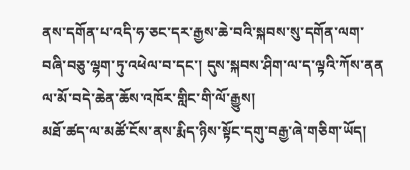ནས་དགོན་པ་འདི་ཧ་ཅང་དར་རྒྱས་ཆེ་བའི་སྐབས་སུ་དགོན་ལག་བཞི་བཅུ་ལྷག་ཏུ་འཕེལ་བ་དང་། དུས་སྐབས་ཤིག་ལ་ད་ལྟའི་ཀོས་ནན
ལ་མོ་བདེ་ཆེན་ཆོས་འཁོར་གླིང་གི་ལོ་རྒྱུས།
མཐོ་ཚད་ལ་མཚོ་ངོས་ནས་རྨིད་ཉིས་སྟོང་དགུ་བརྒྱ་ཞེ་གཅིག་ཡོད།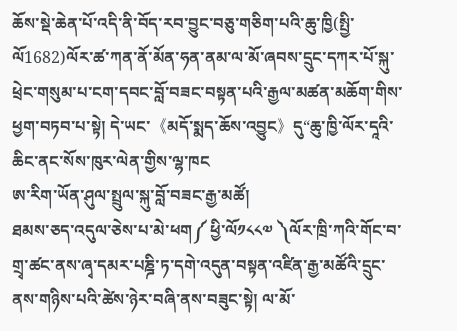ཆོས་སྡེ་ཆེན་པོ་འདི་ནི་བོད་རབ་བྱུང་བཅུ་གཅིག་པའི་ཆུ་ཁྱི(སྤྱི་ལོ1682)ལོར་ཚ་ཀན་ནོ་མོན་ཧན་ནམ་ལ་མོ་ཞབས་དྲུང་དཀར་པོ་སྐུ་ཕྲེང་གསུམ་པ་ངག་དབང་བློ་བཟང་བསྟན་པའི་རྒྱལ་མཚན་མཆོག་གིས་ཕྱག་བཏབ་པ་སྟེ། དེ་ཡང་《མདོ་སྨད་ཆོས་འབྱུང》དུ“ཆུ་ཁྱི་ལོར་དཱའི་ཆིང་ནང་སོས་ཁུར་ལེན་གྱིས་ལྷ་ཁང
ཨ་རིག་ཡོན་ཤུལ་སྤྲུལ་སྐུ་བློ་བཟང་རྒྱ་མཚོ།
ཐམས་ཅད་འདུལ་ཅེས་པ་མེ་ཕག༼ ཕྱི་ལོ༡༨༨༧ ༽ལོར་ཁྲི་ཀའི་གོང་བ་གྲྭ་ཚང་ནས་ཞྭ་དམར་པཎྜི་ཏ་དགེ་འདུན་བསྟན་འཛིན་རྒྱ་མཚོའི་དྲུང་ནས་གཉིས་པའི་ཚེས་ཉེར་བཞི་ནས་བཟུང་སྟེ། ལ་མོ་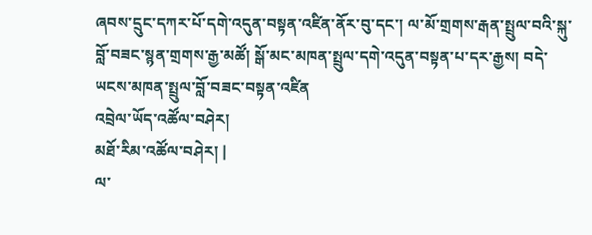ཞབས་དྲུང་དཀར་པོ་དགེ་འདུན་བསྟན་འཛིན་ནོར་བུ་དང་། ལ་མོ་གྲགས་རྒན་སྤྲུལ་བའི་སྐུ་བློ་བཟང་སྙན་གྲགས་རྒྱ་མཚོ། སྒོ་མང་མཁན་སྤྲུལ་དགེ་འདུན་བསྟན་པ་དར་རྒྱས། བདེ་ཡངས་མཁན་སྤྲུལ་བློ་བཟང་བསྟན་འཛིན
འབྲེལ་ཡོད་འཚོལ་བཤེར།
མཐོ་རིམ་འཚོལ་བཤེར། |
ལ་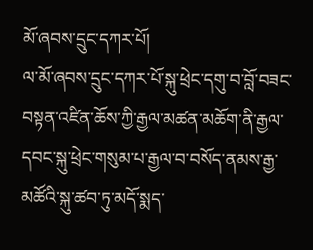མོ་ཞབས་དྲུང་དཀར་པོ།
ལ་མོ་ཞབས་དྲུང་དཀར་པོ་སྐུ་ཕྲེང་དགུ་བ་བློ་བཟང་བསྟན་འཛིན་ཆོས་ཀྱི་རྒྱལ་མཚན་མཆོག་ནི་རྒྱལ་དབང་སྐུ་ཕྲེང་གསུམ་པ་རྒྱལ་བ་བསོད་ནམས་རྒྱ་མཚོའི་སྐུ་ཚབ་ཏུ་མདོ་སྨད་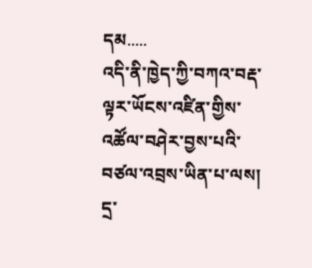དམ.....
འདི་ནི་ཁྱེད་ཀྱི་བཀའ་བརྡ་ལྟར་ཡོངས་འཛིན་གྱིས་འཚོལ་བཤེར་བྱས་པའི་བཙལ་འབྲས་ཡིན་པ་ལས། དྲ་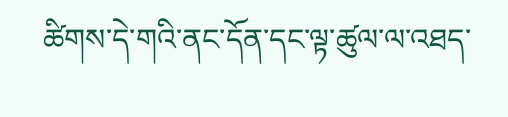ཚིགས་དེ་གའི་ནང་དོན་དང་ལྟ་ཚུལ་ལ་འཐད་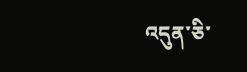འདུན་ཅི་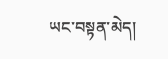ཡང་བསྟན་མེད།